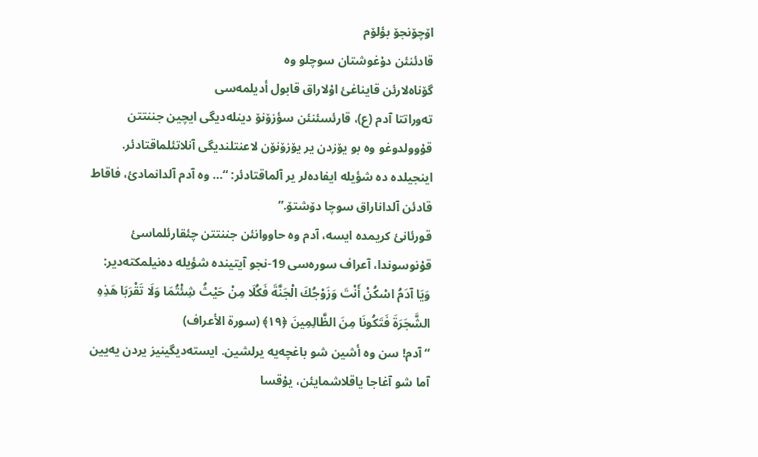اۆچۆنجۆ بؤلۆم
قادئنئن دۇغوشتان سوچلو وە
گۆناەلارئن قایناغئ اۇلاراق قابول أدیلمەسی
تەوراتتا آدم (ع)، قارئسئنئن سؤزۆنۆ دینلەدیگی ایچین جننتتن قۇوولدوغو وە بو یۆزدن یر یۆزۆنۆن لاعنتلندیگی آنلاتئلماقتادئر.
اینجیلدە دە شؤیلە ایفادەلر یر آلماقتادئر: “… وە آدم آلدانمادئ، فاقاط قادئن آلداناراق سوچا دۆشتۆ.”
قورئانئ کریمدە ایسە، آدم وە حاووانئن جننتتن چئقارئلماسئ قۇنوسوندا، آعراف سورەسی 19-نجو آیتیندە شؤیلە دەنیلمکتەدیر:
وَيَا آدَمُ اسْكُنْ أَنْتَ وَزَوْجُكَ الْجَنَّةَ فَكُلَا مِنْ حَيْثُ شِئْتُمَا وَلَا تَقْرَبَا هَذِهِ الشَّجَرَةَ فَتَكُونَا مِنَ الظَّالِمِينَ ﴿۱۹﴾ (سورة الأعراف)
“آدم! سن وە أشین شو باغچەیە یرلشین. ایستەدیگینیز یردن یەیین آما شو آغاجا یاقلاشمایئن، یۇقسا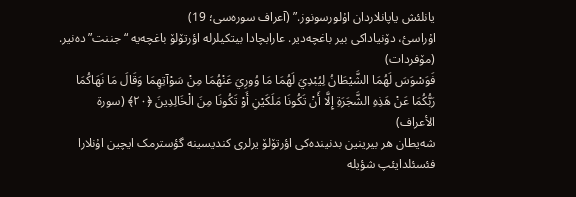یانلئش یاپانلاردان اۇلورسونوز.” (آعراف سورەسی؛ 19)
اۇراسئ، دۆنیاداکی بیر باغچەدیر. عارابچادا بیتکیلرلە اؤرتۆلۆ باغچەیە “جننت” دەنیر. (مۆفردات)
فَوَسْوَسَ لَهُمَا الشَّيْطَانُ لِيُبْدِيَ لَهُمَا مَا وُورِيَ عَنْهُمَا مِنْ سَوْآتِهِمَا وَقَالَ مَا نَهَاكُمَا رَبُّكُمَا عَنْ هَذِهِ الشَّجَرَةِ إِلَّا أَنْ تَكُونَا مَلَكَيْنِ أَوْ تَكُونَا مِنَ الْخَالِدِينَ ﴿۲۰﴾ (سورة الأعراف)
شەیطان هر بیرینین بدنیندەکی اؤرتۆلۆ یرلری کندیسینە گؤسترمک ایچین اۇنلارا فئسئلدایئپ شؤیلە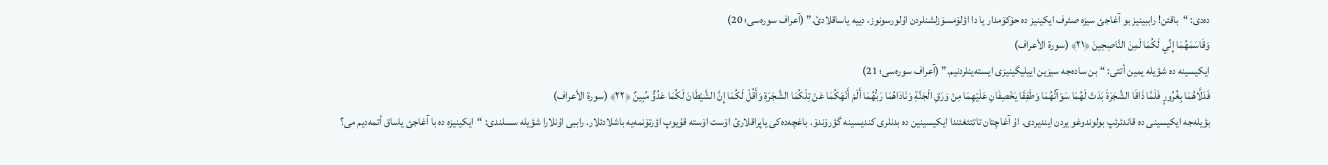دەدی: “باقئن! راببینیز بو آغاجئ سیزە صئرف ایکینیز دە حۆکۆمدار یا دا اؤلۆمسۆزلشنلردن اۇلورسونوز، دییە یاساقلادئ.” (آعراف سورەسی؛ 20)
وَقَاسَمَهُمَا إِنِّي لَكُمَا لَمِنَ النَّاصِحِينَ ﴿۲۱﴾ (سورة الأعراف)
ایکیسینە دە شؤیلە یمین أتتی: “بن سادەجە سیزین اییلیگینیزی ایستەینلردنیم.” (آعراف سورەسی؛ 21)
فَدَلَّاهُمَا بِغُرُورٍ فَلَمَّا ذَاقَا الشَّجَرَةَ بَدَتْ لَهُمَا سَوْآتُهُمَا وَطَفِقَا يَخْصِفَانِ عَلَيْهِمَا مِنْ وَرَقِ الْجَنَّةِ وَنَادَاهُمَا رَبُّهُمَا أَلَمْ أَنْهَكُمَا عَنْ تِلْكُمَا الشَّجَرَةِ وَأَقُلْ لَكُمَا إِنَّ الشَّيْطَانَ لَكُمَا عَدُوٌّ مُبِينٌ ﴿۲۲﴾ (سورة الأعراف)
بؤیلەجە ایکیسینی دە قاندئرئپ بولوندوغو یردن ایندیردی. اۇ آغاچتان تاتتئغئندا ایکیسینین دە بدنلری کندیسینە گؤرۆندۆ. باغچەدەکی یاپراقلارئ اۆست اۆستە قۇیوپ اؤرتۆنمەیە باشلادئلار. راببی اۇنلارا شؤیلە سسلندی: “ایکینیزە دە با آغاجئ یاساق أتمەدیم می؟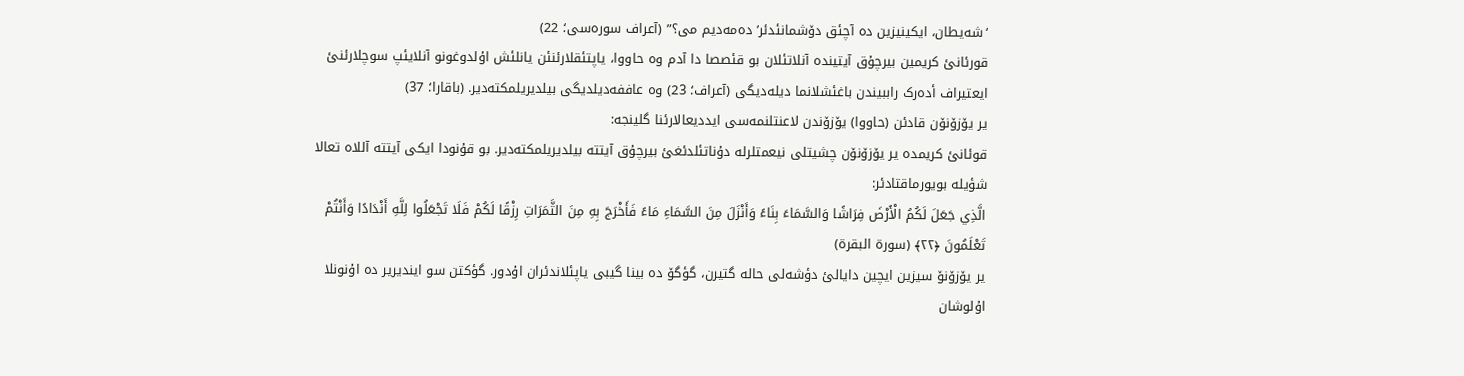‘شەیطان، ایکینیزین دە آچئق دۆشمانئدئر’ دەمەدیم می؟” (آعراف سورەسی؛ 22)
قورئانئ کریمین بیرچۇق آیتیندە آنلاتئلان بو قئصصا دا آدم وە حاووا، یاپتئقلارئنئن یانلئش اۇلدوغونو آنلایئپ سوچلارئنئ ایعتیراف أدەرک راببیندن باغئشلانما دیلەدیگی (آعراف؛ 23) وە عاففەدیلدیگی بیلدیریلمکتەدیر. (باقارا؛ 37)
یر یۆزۆنۆن قادئن (حاووا) یۆزۆندن لاعنتلنمەسی ایددیعالارئنا گلینجە:
قوئانئ کریمدە یر یۆزۆنۆن چشیتلی نیعمتلرلە دۇناتئلدئغئ بیرچۇق آیتتە بیلدیریلمکتەدیر. بو قۇنودا ایکی آیتتە آللاە تعالا شؤیلە بویورماقتادئر:
الَّذِي جَعَلَ لَكُمُ الْأَرْضَ فِرَاشًا وَالسَّمَاءَ بِنَاءً وَأَنْزَلَ مِنَ السَّمَاءِ مَاءً فَأَخْرَجَ بِهِ مِنَ الثَّمَرَاتِ رِزْقًا لَكُمْ فَلَا تَجْعَلُوا لِلَّهِ أَنْدَادًا وَأَنْتُمْ تَعْلَمُونَ ﴿۲۲﴾ (سورة البقرة)
یر یۆزۆنۆ سیزین ایچین دایالئ دؤشەلی حالە گتیرن، گؤگۆ دە بینا گیبی یاپئلاندئران اۇدور. گؤکتن سو ایندیریر دە اۇنونلا اۇلوشان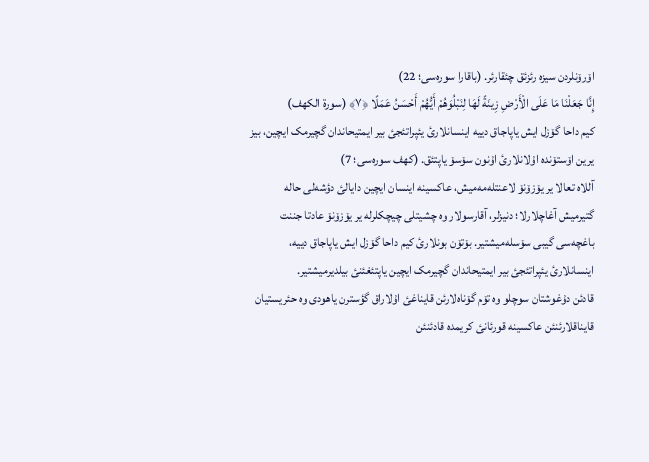اۆرۆنلردن سیزە رئزئق چئقارئر. (باقارا سورەسی؛ 22)
إِنَّا جَعَلْنَا مَا عَلَى الْأَرْضِ زِينَةً لَهَا لِنَبْلُوَهُمْ أَيُّهُمْ أَحْسَنُ عَمَلًا ﴿۷﴾ (سورة الکهف)
کیم داحا گۆزل ایش یاپاجاق دییە اینسانلارئ یئپراتئجئ بیر ایمتیحاندان گچیرمک ایچین، بیز یرین اۆستۆندە اۇلانلارئ اۇنون سۆسۆ یاپتئق. (کهف سورەسی؛ 7)
آللاە تعالا یر یۆزۆنۆ لاعنتلەمەمیش، عاکسینە اینسان ایچین دایالئ دؤشەلی حالە گتیرمیش آغاچلارلا؛ دنیزلر، آقارسولار وە چشیتلی چیچکلرلە یر یۆزۆنۆ عادتا جننت باغچەسی گیبی سۆسلەمیشتیر. بۆتۆن بونلارئ کیم داحا گۆزل ایش یاپاجاق دییە، اینسانلارئ یئپراتئجئ بیر ایمتیحاندان گچیرمک ایچین یاپتئغئنئ بیلدیرمیشتیر.
قادئن دۇغوشتان سوچلو وە تۆم گۆناەلارئن قایناغئ اۇلاراق گؤسترن یاهودی وە حئریستیان قایناقلارئنئن عاکسینە قورئانئ کریمدە قادئنئن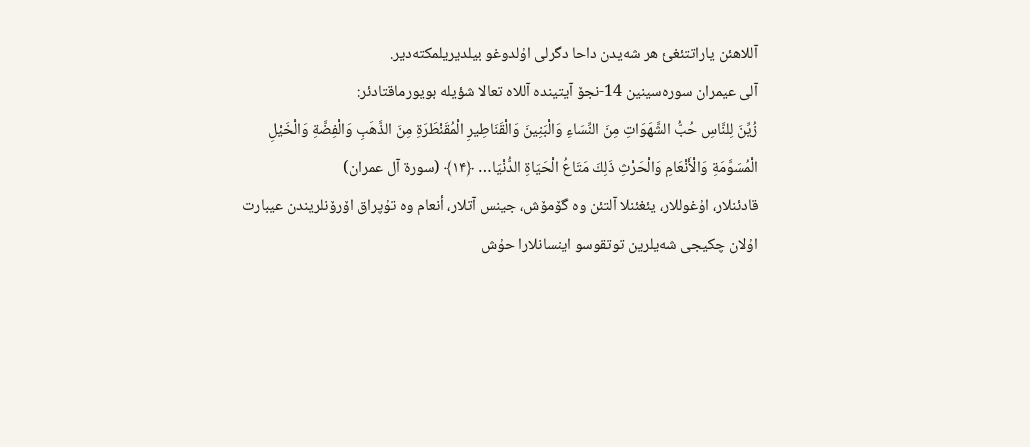آللاهئن یاراتتئغئ هر شەیدن داحا دگرلی اۇلدوغو بیلدیریلمکتەدیر.
آلی عیمران سورەسینین 14-نجۆ آیتیندە آللاە تعالا شؤیلە بویورماقتادئر:
زُيِّنَ لِلنَّاسِ حُبُّ الشَّهَوَاتِ مِنَ النِّسَاءِ وَالْبَنِينَ وَالْقَنَاطِيرِ الْمُقَنْطَرَةِ مِنَ الذَّهَبِ وَالْفِضَّةِ وَالْخَيْلِ الْمُسَوَّمَةِ وَالْأَنْعَامِ وَالْحَرْثِ ذَلِكَ مَتَاعُ الْحَيَاةِ الدُّنْيَا… ﴿۱۴﴾ (سورة آل عمران)
قادئنلار، اۇغوللار، یئغئنلا آلتئن وە گۆمۆش، جینس آتلار، أنعام وە تۇپراق اۆرۆنلریندن عیبارت اۇلان چکیجی شەیلرین توتقوسو اینسانلارا حۇش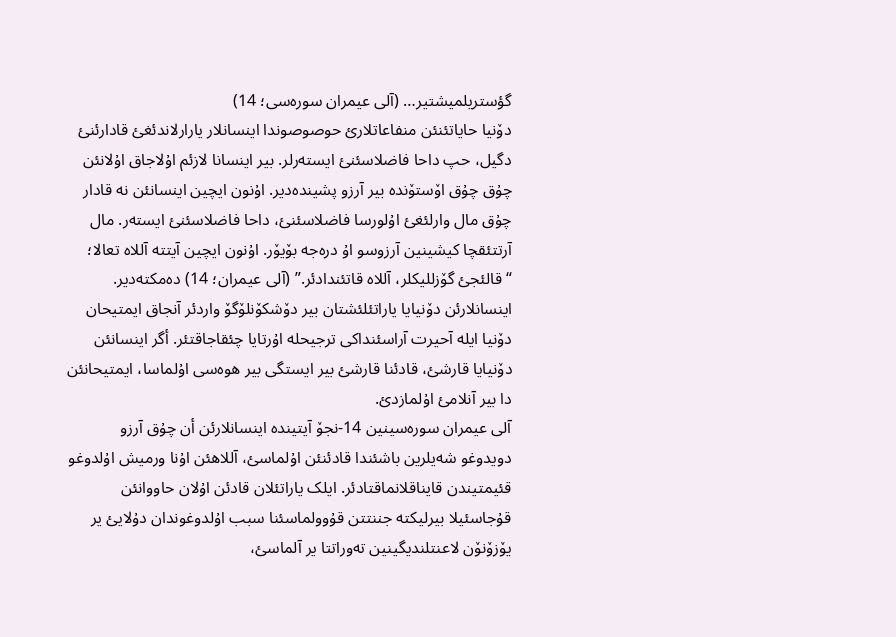گؤستریلمیشتیر… (آلی عیمران سورەسی؛ 14)
دۆنیا حایاتئنئن منفاعاتلارئ حوصوصوندا اینسانلار یارارلاندئغئ قادارئنئ دگیل، حپ داحا فاضلاسئنئ ایستەرلر. بیر اینسانا لازئم اۇلاجاق اۇلانئن چۇق چۇق اۆستۆندە بیر آرزو پشیندەدیر. اۇنون ایچین اینسانئن نە قادار چۇق مال وارلئغئ اۇلورسا فاضلاسئنئ، داحا فاضلاسئنئ ایستەر. مال آرتتئقچا کیشینین آرزوسو اۇ درەجە بۆیۆر. اۇنون ایچین آیتتە آللاە تعالا؛ “قالئجئ گۆزللیکلر، آللاە قاتئندادئر.” (آلی عیمران؛ 14) دەمکتەدیر.
اینسانلارئن دۆنیایا یاراتئلئشتان بیر دۆشکۆنلۆگۆ واردئر آنجاق ایمتیحان دۆنیا ایلە آحیرت آراسئنداکی ترجیحلە اۇرتایا چئقاجاقتئر. أگر اینسانئن دۆنیایا قارشئ، قادئنا قارشئ بیر ایستگی بیر هوەسی اۇلماسا، ایمتیحانئن دا بیر آنلامئ اۇلمازدئ.
آلی عیمران سورەسینین 14-نجۆ آیتیندە اینسانلارئن أن چۇق آرزو دویدوغو شەیلرین باشئندا قادئنئن اۇلماسئ، آللاهئن اۇنا ورمیش اۇلدوغو قئیمتیندن قایناقلانماقتادئر. ایلک یاراتئلان قادئن اۇلان حاووانئن قۇجاسئیلا بیرلیکتە جننتتن قۇوولماسئنا سبب اۇلدوغوندان دۇلایئ یر یۆزۆنۆن لاعنتلندیگینین تەوراتتا یر آلماسئ،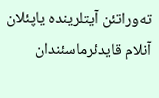تەوراتئن آیتلریندە یاپئلان آنلام قایدئرماسئندان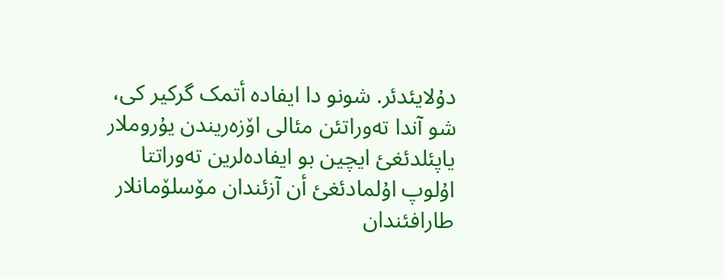دۇلایئدئر. شونو دا ایفادە أتمک گرکیر کی، شو آندا تەوراتئن مئالی اۆزەریندن یۇروملار یاپئلدئغئ ایچین بو ایفادەلرین تەوراتتا اۇلوپ اۇلمادئغئ أن آزئندان مۆسلۆمانلار طارافئندان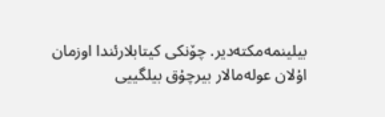بیلینمەمکتەدیر. چۆنکی کیتابلارئندا اوزمان اۇلان عولەمالار بیرچۇق بیلگییی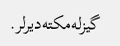گیزلەمکتەدیرلر.